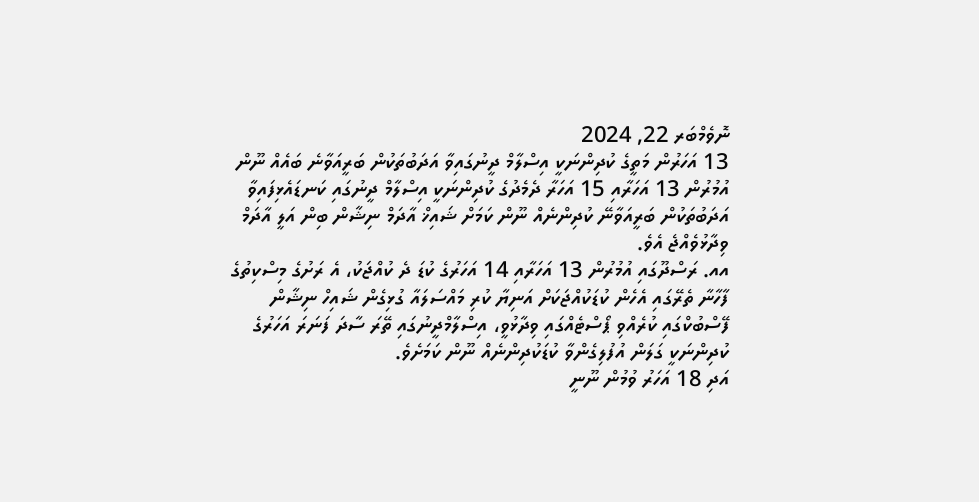ނޮވެމްބަރ 22, 2024
13 އަހަރުން މަތީގެ ކުދިންނަކީ އިސްލާމް ދީނުގައިވާ އަދަބުތަކުން ބަރީއަވާނެ ބައެއް ނޫން
އުމުރުން 13 އަހަރާއި 15 އަހަރާ ދެމެދުގެ ކުދިންނަކީ އިސްލާމް ދީނުގައި ކަނޑައެޅިފައިވާ އަދަބުތަކުން ބަރީއަވާނޭ ކުދިންނެއް ނޫން ކަމަށް ޝައިޚް އާދަމް ނިޝާން ބިން އަލީ އާދަމް ވިދާޅުވެއްޖެ އެވެ.
އއ. ރަސްދޫގައި އުމުރުން 13 އަހަރާއި 14 އަހަރުގެ ކުޑަ ދެ ކުއްޖަކު، އެ ރަށުގެ މިސްކިތުގެ ފާހާނާ ތެރޭގައި އެހެން ކުޑަކުއްޖަކަށް އަނިޔާ ކުރި މައްސަލައާ ގުޅިގެން ޝައިހް ނިޝާން ފޭސްބުކްގައި ކުރެއްވި ޕޯސްޓެއްގައި ވިދާޅުވީ، އިސްލާމްދީނުގައި ތޭރަ ސާދަ ފަނަރަ އަހަރުގެ ކުދިންނަކީ ގަލަން އުފުލިގެންވާ ކުޑަކުދިންނެއް ނޫން ކަމަށެވެ.
އަދި 18 އަހަރު ވުމުން ނޫނީ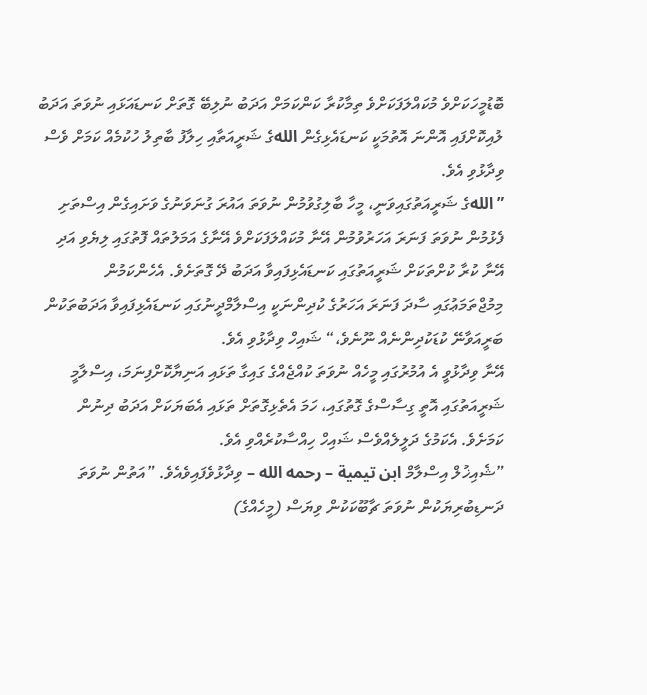ބޮޑުމީހަކަށްވެ މުކައްލަފަކަށްވެ ތިމާކުރާ ކަންކަމަށް އަދަބު ނުލިބޭ ގޮތަށް ކަނޑައަޅައި ނުވަތަ އަދަބު ލުއިކޮށްފައި އޮންނަ އޮތުމަކީ ކަނޑައެޅިގެން اللهގެ ޝަރީއަތާއި ހިލާފު ބާތިލު ހުކުމެއް ކަމަށް ވެސް ވިދާޅުވި އެވެ.
”اللهގެ ޝަރީއަތުގައިވަނީ، މީހާ ބާލިގުވުމުން ނުވަތަ އައުރަ ގުނަވަނުގެ ވަށައިގެން އިސްތަށި ފެޅުމުން ނުވަތަ ފަނަރަ އަހަރުވުމުން އޭނާ މުކައްލަފަކަށްވެ އޭނާގެ އަމަލުތައް ފޮތުގައި ލިޔެވި އަދި އޭނާ ކުރާ ކުށްތަކަށް ޝަރީއަތުގައި ކަނޑައެޅިފައިވާ އަދަބު ދޭ ގޮތަށެވެ. އެހެންކަމުން މިމުޖްތަމަޢުގައި ސާދަ ފަނަރަ އަހަރުގެ ކުދިންނަކީ އިސްލާމްދީނުގައި ކަނޑައެޅިފައިވާ އަދަބުތަކުން ބަރީއަވާނޭ ކުޑަކުދިންނެއް ނޫނެވެ،“ ޝައިހް ވިދާޅުވި އެވެ.
އޭނާ ވިދާޅުވީ އެ އުމުރުގައި މީހެއް ނުވަތަ ކުއްޖެއްގެ ގައިގާ ތަޅައި އަނިޔާކޮށްފިނަމަ، އިސްލާމީ ޝަރީއަތުގައި އޮތީ ގިސާސްގެ ގޮތުގައި، ހަމަ އެތެޅިގޮތަށް ތަޅައި އެބަޔަކަށް އަދަބު ދިނުން ކަމަށެވެ. އެކަމުގެ ދަލީލެއްވެސް ޝައިހް ހިއްސާކުރެއްވި އެވެ.
”ޝެއިޚުލް އިސްލާމް ابن تيمية – رحمه الله – ވިދާޅުވެފައިވެއެވެ. ”އަތުން ނުވަތަ ދަނޑިބުރިޔަކުން ނުވަތަ ޗާބޫކަކުން ވިޔަސް (މީހެއްގެ)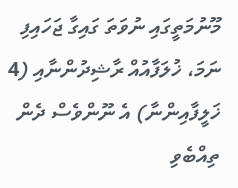މޫނުމަތީގައި ނުވަތަ ގައިގާ ޖަހައިފި ނަމަ، ޚުލަފާއުއް ރާޝިދުންނާއި (4 ޚަލީފާއިންނާ) އެ ނޫންވެސް ދެން ތިއްބެވި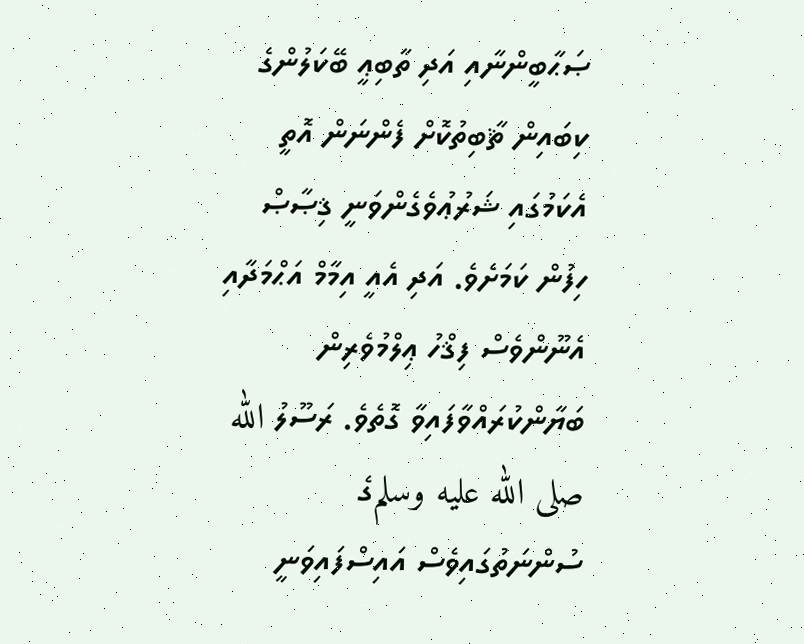ޞަޙާބީންނާއި އަދި ތާބިޢީ ބޭކަލުންގެ ކިބައިން ޘާބިތުކޮށް ފެންނަން އޮތީ އެކަމުގައި ޝަރުޢުވެގެންވަނީ ޤިޞާޞް ހިފުން ކަމަށެވެ. އަދި އެއީ އިމާމް އަޙްމަދާއި އެނޫންވެސް ފިޤްހު ޢިލްމުވެރިން ބަޔާންކުރައްވާފައިވާ ގޮތެވެ. ރަސޫލު الله صلى الله عليه وسلمގެ ސުންނަތުގައިވެސް އައިސްފައިވަނީ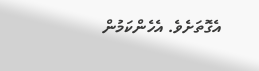އެގޮތަށެވެ. އެހެންކަމުން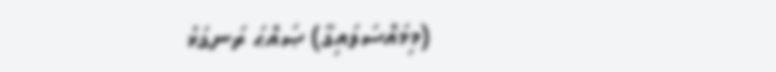(މިމައްސަލައިގާ) ޞައްޙަ ރަނގަޅު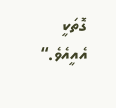ގޮތަކީ އެއީއެވެ.“